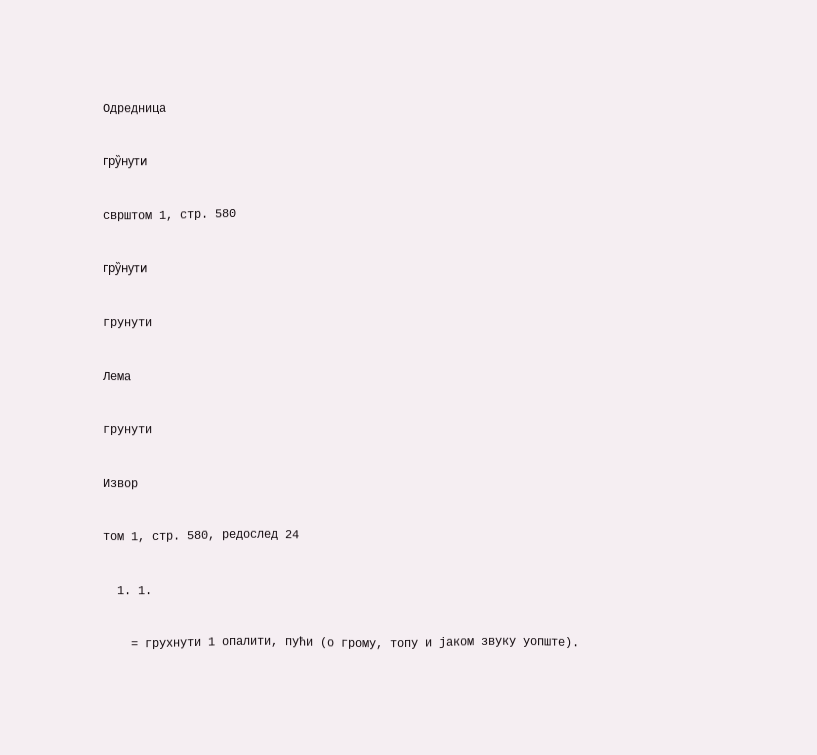Одредница

гру̏нути

сврштом 1, стр. 580

гру̏нути

грунути

Лема

грунути

Извор

том 1, стр. 580, редослед 24

  1. 1.

    = грухнути 1 опалити, пући (о грому, топу и јаком звуку уопште).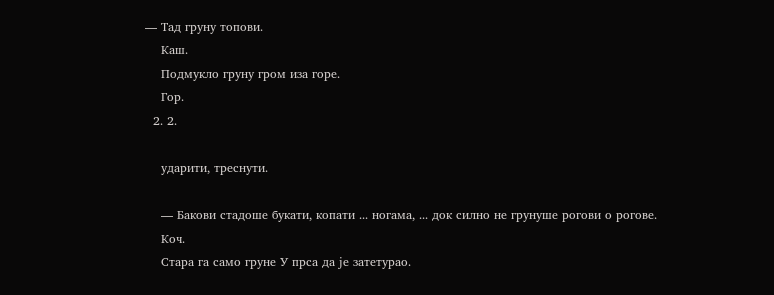— Тад груну топови.
    Каш.
    Подмукло груну гром иза горе.
    Гор.
  2. 2.

    ударити, треснути.

    — Бакови стадоше букати, копати ... ногама, ... док силно не грунуше рогови о рогове.
    Коч.
    Стара га само груне У прса да је затетурао.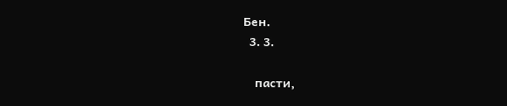Бен.
  3. 3.

    пасти,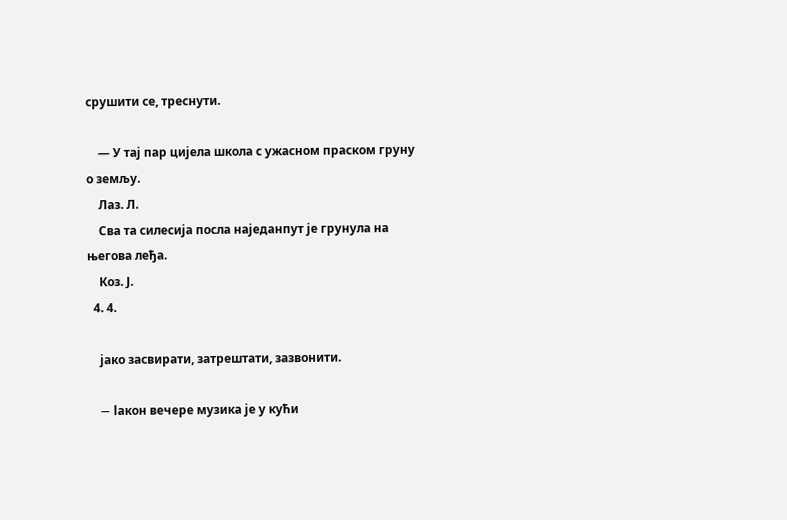срушити се, треснути.

    — У тај пар цијела школа с ужасном праском груну о земљу.
    Лаз. Л.
    Сва та силесија посла наједанпут је грунула на његова леђа.
    Коз. Ј.
  4. 4.

    јако засвирати, затрештати, зазвонити.

    — lакон вечере музика је у кући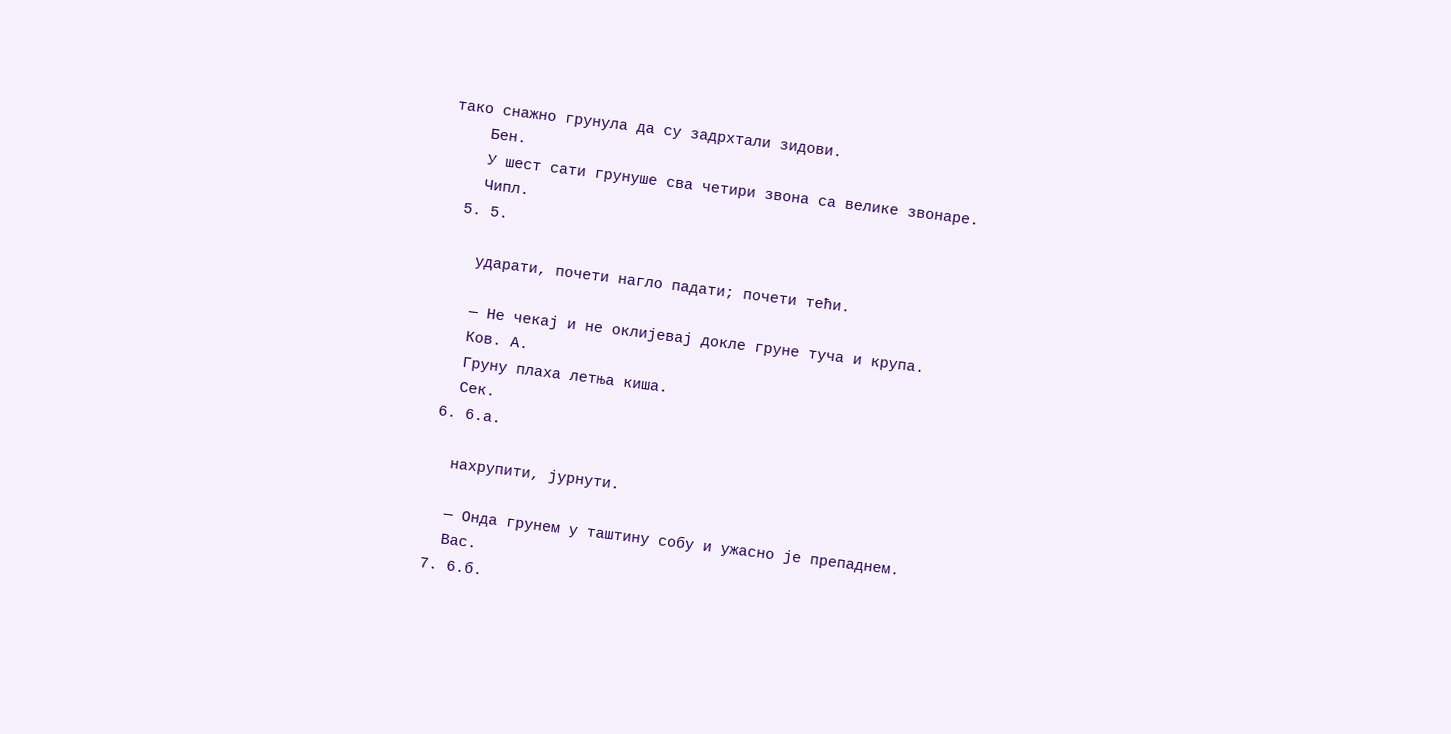тако снажно грунула да су задрхтали зидови.
    Бен.
    У шест сати грунуше сва четири звона са велике звонаре.
    Чипл.
  5. 5.

    ударати, почети нагло падати; почети тећи.

    — Не чекај и не оклијевај докле груне туча и крупа.
    Ков. А.
    Груну плаха летња киша.
    Сек.
  6. 6.а.

    нахрупити, јурнути.

    — Онда грунем у таштину собу и ужасно је препаднем.
    Вас.
  7. 6.б.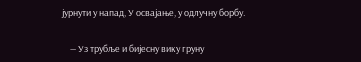јурнути у напад, У освајање, у одлучну борбу.

    — Уз трубље и бијесну вику груну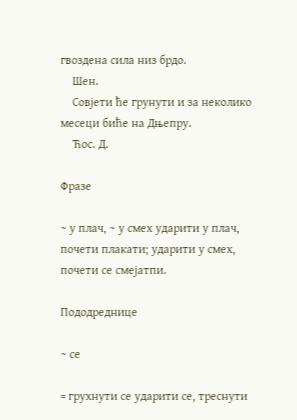гвоздена сила низ брдо.
    Шен.
    Совјети ће грунути и за неколико месеци биће на Дњепру.
    Ћос. Д.

Фразе

~ у плач, ~ у смех ударити у плач, почети плакати; ударити у смех, почети се смејатпи.

Пододреднице

~ се

= грухнути се ударити се, треснути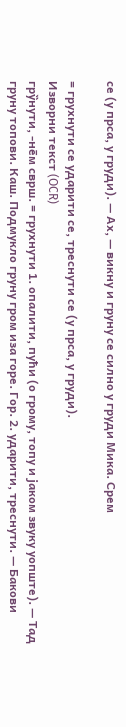се (у прса, у груди). — Ах, — викну и груну се силно у груди Мика. Срем

= грухнути се ударити се, треснути се (у прса, у груди).
Изворни текст (OCR)
гру̏нути, -не̄м сврш. = грухнути 1. опалити, пући (о грому, топу и јаком звуку уопште). — Тад груну топови. Каш. Подмукло груну гром иза горе. Гор. 2. ударити, треснути. — Бакови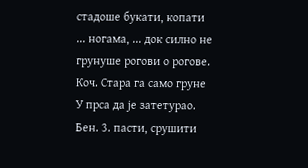стадоше букати, копати ... ногама, ... док силно не грунуше рогови о рогове. Коч. Стара га само груне У прса да је затетурао. Бен. 3. пасти, срушити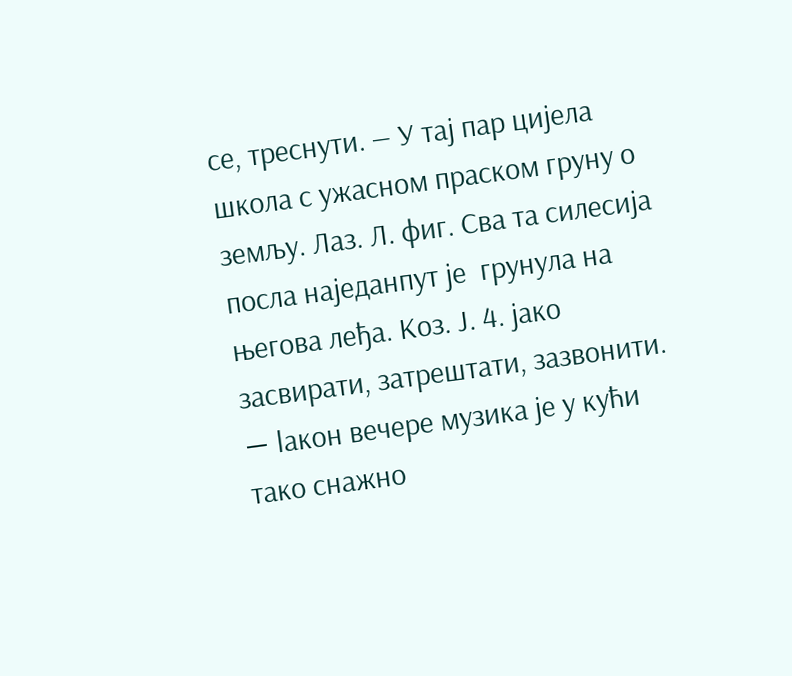се, треснути. — У тај пар цијела школа с ужасном праском груну о земљу. Лаз. Л. фиг. Сва та силесија посла наједанпут је  грунула на његова леђа. Коз. Ј. 4. јако засвирати, затрештати, зазвонити. — lакон вечере музика је у кући тако снажно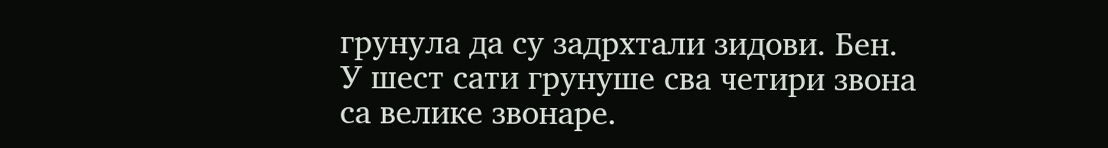грунула да су задрхтали зидови. Бен. У шест сати грунуше сва четири звона са велике звонаре.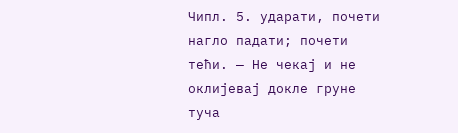Чипл. 5. ударати, почети нагло падати; почети тећи. — Не чекај и не оклијевај докле груне туча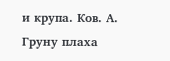и крупа. Ков. А. Груну плаха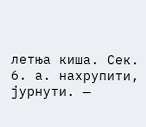летња киша. Сек. 6. а. нахрупити, јурнути. —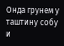Онда грунем у таштину собу и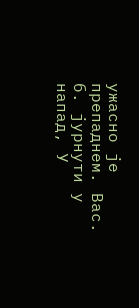ужасно је препаднем. Вас. б. јурнути у напад, У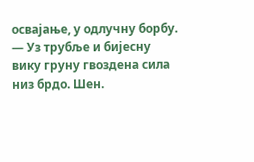освајање, у одлучну борбу. — Уз трубље и бијесну вику груну гвоздена сила низ брдо. Шен.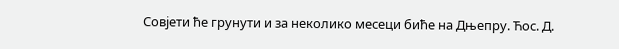Совјети ће грунути и за неколико месеци биће на Дњепру. Ћос. Д.